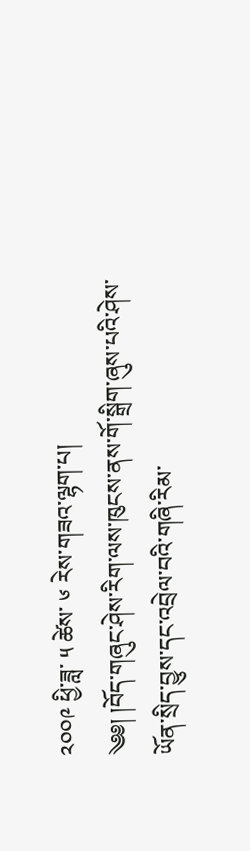༢༠༠༩ ཕྱི་ཟླ་ ༥ ཚེས་ ༦ རེས་གཟའ་ལྷག་པ།
༄༅། །བོད་གཞུང་ཤེས་རིག་ལས་ཁུངས་ནས་གོ་སྒྲིག་ཞུས་པའི་ཤེས་ཡོན་སྲིད་བྱུས་དང་འབྲེལ་བའི་གཞི་རིམ་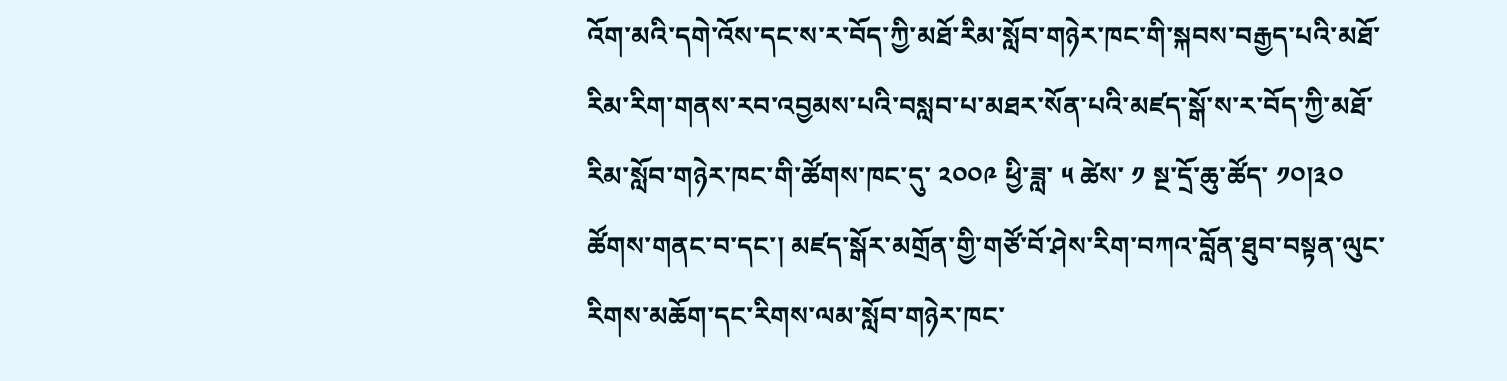འོག་མའི་དགེ་འོས་དང་ས་ར་བོད་ཀྱི་མཐོ་རིམ་སློབ་གཉེར་ཁང་གི་སྐབས་བརྒྱད་པའི་མཐོ་རིམ་རིག་གནས་རབ་འབྱམས་པའི་བསླབ་པ་མཐར་སོན་པའི་མཛད་སྒོ་ས་ར་བོད་ཀྱི་མཐོ་རིམ་སློབ་གཉེར་ཁང་གི་ཚོགས་ཁང་དུ་ ༢༠༠༩ ཕྱི་ཟླ་ ༥ ཚེས་ ༡ སྔ་དྲོ་ཆུ་ཚོད་ ༡༠།༣༠ ཚོགས་གནང་བ་དང་། མཛད་སྒོར་མགྲོན་གྱི་གཙོ་བོ་ཤེས་རིག་བཀའ་བློན་ཐུབ་བསྟན་ལུང་རིགས་མཆོག་དང་རིགས་ལམ་སློབ་གཉེར་ཁང་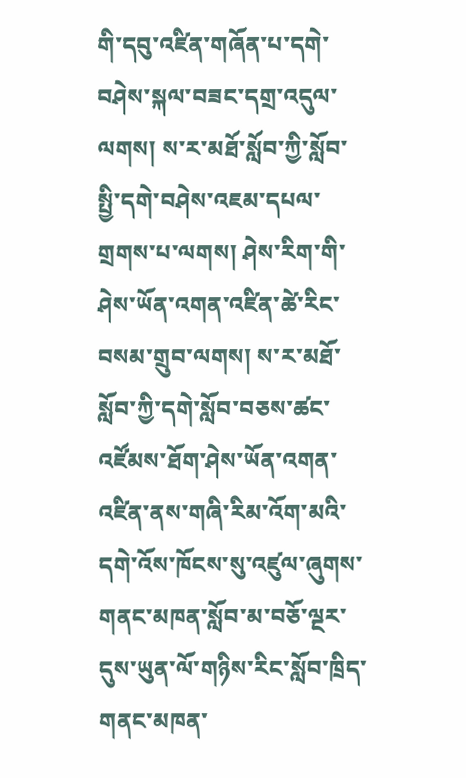གི་དབུ་འཛིན་གཞོན་པ་དགེ་བཤེས་སྐལ་བཟང་དགྲ་འདུལ་ལགས། ས་ར་མཐོ་སློབ་ཀྱི་སློབ་སྤྱི་དགེ་བཤེས་འཇམ་དཔལ་གྲགས་པ་ལགས། ཤེས་རིག་གི་ཤེས་ཡོན་འགན་འཛིན་ཚེ་རིང་བསམ་གྲུབ་ལགས། ས་ར་མཐོ་སློབ་ཀྱི་དགེ་སློབ་བཅས་ཚང་འཛོམས་ཐོག་ཤེས་ཡོན་འགན་འཛིན་ནས་གཞི་རིམ་འོག་མའི་དགེ་འོས་ཁོངས་སུ་འཛུལ་ཞུགས་གནང་མཁན་སློབ་མ་བཅོ་ལྔར་དུས་ཡུན་ལོ་གཉིས་རིང་སློབ་ཁྲིད་གནང་མཁན་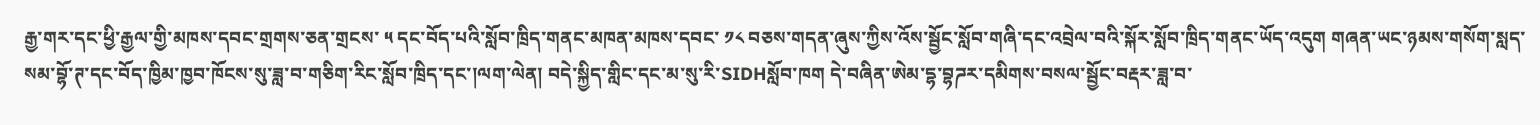རྒྱ་གར་དང་ཕྱི་རྒྱལ་གྱི་མཁས་དབང་གྲགས་ཅན་གྲངས་ ༥ དང་བོད་པའི་སློབ་ཁྲིད་གནང་མཁན་མཁས་དབང་ ༡༨ བཅས་གདན་ཞུས་ཀྱིས་འོས་སྦྱོང་སློབ་གཞི་དང་འབྲེལ་བའི་སྐོར་སློབ་ཁྲིད་གནང་ཡོད་འདུག གཞན་ཡང་ཉམས་གསོག་སླད་སམ་བྷོ་ཊ་དང་བོད་ཁྱིམ་ཁྱབ་ཁོངས་སུ་ཟླ་བ་གཅིག་རིང་སློབ་ཁྲིད་དང་།ལག་ལེན། བདེ་སྐྱིད་གླིང་དང་མ་སུ་རི་SIDHསློབ་ཁག དེ་བཞིན་ཨེམ་དྷ་བྷཌར་དམིགས་བསལ་སྦྱོང་བརྡར་ཟླ་བ་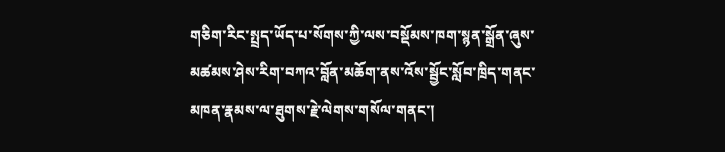གཅིག་རིང་སྤྲད་ཡོད་པ་སོགས་ཀྱི་ལས་བསྡོམས་ཁག་སྙན་སྒྲོན་ཞུས་མཚམས་ཤེས་རིག་བཀའ་བློན་མཆོག་ནས་འོས་སྦྱོང་སློབ་ཁྲིད་གནང་མཁན་རྣམས་ལ་ཐུགས་རྗེ་ལེགས་གསོལ་གནང་།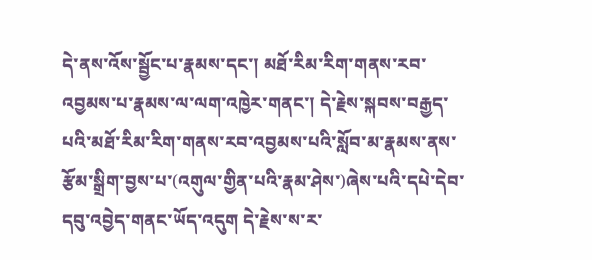དེ་ནས་འོས་སྦྱོང་པ་རྣམས་དང་། མཐོ་རིམ་རིག་གནས་རབ་འབྱམས་པ་རྣམས་ལ་ལག་འཁྱེར་གནང་། དེ་རྗེས་སྐབས་བརྒྱད་པའི་མཐོ་རིམ་རིག་གནས་རབ་འབྱམས་པའི་སློབ་མ་རྣམས་ནས་རྩོམ་སྒྲིག་བྱས་པ་(འགུལ་གྱིན་པའི་རྣམ་ཤེས་)ཞེས་པའི་དཔེ་དེབ་དབུ་འབྱེད་གནང་ཡོད་འདུག དེ་རྗེས་ས་ར་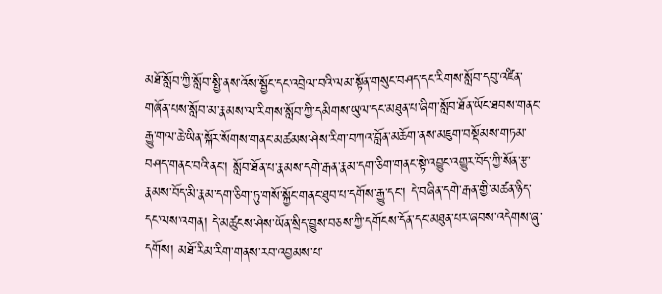མཐོ་སློབ་ཀྱི་སློབ་སྤྱི་ནས་འོས་སྦྱོང་དང་འབྲེལ་བའི་ལམ་སྟོན་གསུང་བཤད་དང་རིགས་སློབ་དབུ་འཛིན་གཞོན་པས་སློབ་མ་རྣམས་ལ་རིགས་སློབ་ཀྱི་དམིགས་ཡུལ་དང་མཐུན་པ་ཞིག་སློབ་ཐོན་ཡོང་ཐབས་གནང་རྒྱུ་གལ་ཆེ་ཡིན་སྐོར་སོགས་གནང་མཚམས་ཤེས་རིག་བཀའ་བློན་མཆོག་ནས་མཇུག་བསྡོམས་གཏམ་བཤད་གནང་བའི་ནང་། སློབ་ཐོན་པ་རྣམས་དགེ་རྒན་རྣམ་དག་ཅིག་གནང་སྟེ་འབྱུང་འགྱུར་བོད་ཀྱི་སོན་རྩ་རྣམས་བོད་མི་རྣམ་དག་ཅིག་ཏུ་གསོ་སྐྱོང་གནང་ཐུབ་པ་དགོས་རྒྱུ་དང་། དེ་བཞིན་དགེ་རྒན་གྱི་མཚན་ཉིད་དང་ལས་འགན། དེ་མཚུངས་ཤེས་ཡོན་སྲིད་བྱུས་བཅས་ཀྱི་དགོངས་དོན་དང་མཐུན་པར་ཞབས་འདེགས་ཞུ་དགོས། མཐོ་རིམ་རིག་གནས་རབ་འབྱམས་པ་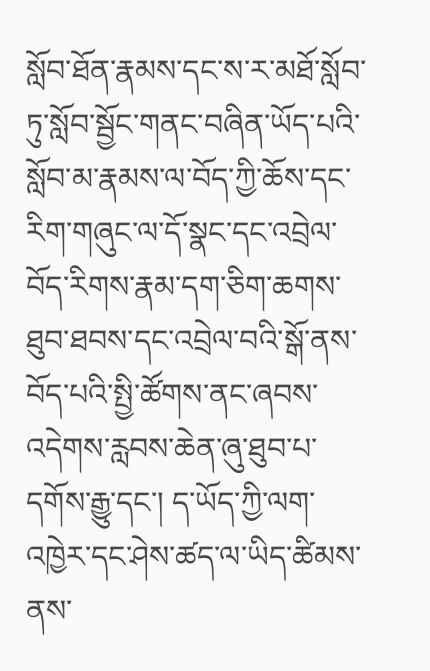སློབ་ཐོན་རྣམས་དང་ས་ར་མཐོ་སློབ་ཏུ་སློབ་སྦྱོང་གནང་བཞིན་ཡོད་པའི་སློབ་མ་རྣམས་ལ་བོད་ཀྱི་ཆོས་དང་རིག་གཞུང་ལ་དོ་སྣང་དང་འབྲེལ་བོད་རིགས་རྣམ་དག་ཅིག་ཆགས་ཐུབ་ཐབས་དང་འབྲེལ་བའི་སྒོ་ནས་བོད་པའི་སྤྱི་ཚོགས་ནང་ཞབས་འདེགས་རླབས་ཆེན་ཞུ་ཐུབ་པ་དགོས་རྒྱུ་དང་། ད་ཡོད་ཀྱི་ལག་འཁྱེར་དང་ཤེས་ཚད་ལ་ཡིད་ཚིམས་ནས་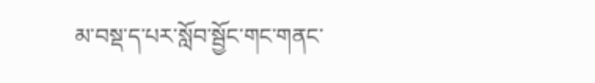མ་བསྡ་ད་པར་སློབ་སྦྱོང་གང་གནང་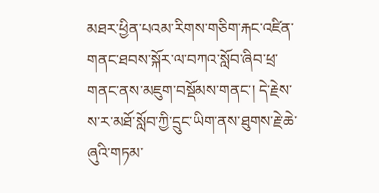མཐར་ཕྱིན་པའམ་རིགས་གཅིག་རྐང་འཛིན་གནང་ཐབས་སྐོར་ལ་བཀའ་སློབ་ཞིབ་ཕྲ་གནང་ནས་མཇུག་བསྡོམས་གནང་། དེ་རྗེས་ས་ར་མཐོ་སློབ་ཀྱི་དྲུང་ཡིག་ནས་ཐུགས་རྗེ་ཆེ་ཞུའི་གཏམ་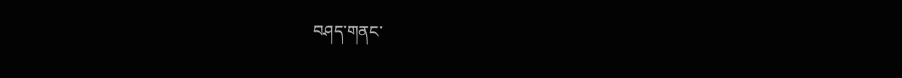བཤད་གནང་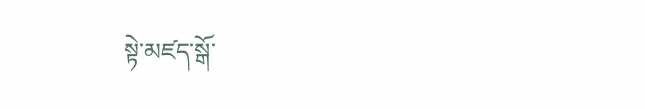སྟེ་མཛད་སྒོ་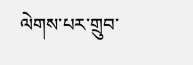ལེགས་པར་གྲུབ་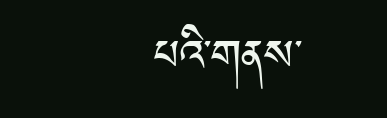པའི་གནས་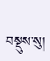བསྡུས་སུ།